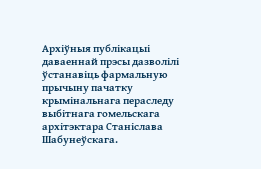Архіўныя публікацыі даваеннай прэсы дазволілі ўстанавіць фармальную прычыну пачатку крымінальнага пераследу выбітнага гомельскага архітэктара Станіслава Шабунеўскага.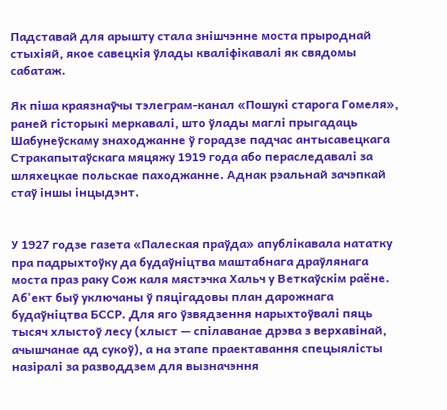Падставай для арышту стала знішчэнне моста прыроднай стыхіяй, якое савецкія ўлады кваліфікавалі як свядомы сабатаж.

Як піша краязнаўчы тэлеграм-канал «Пошукі старога Гомеля», раней гісторыкі меркавалі, што ўлады маглі прыгадаць Шабунеўскаму знаходжанне ў горадзе падчас антысавецкага Стракапытаўскага мяцяжу 1919 года або пераследавалі за шляхецкае польскае паходжанне. Аднак рэальнай зачэпкай стаў іншы інцыдэнт.


У 1927 годзе газета «Палеская праўда» апублікавала нататку пра падрыхтоўку да будаўніцтва маштабнага драўлянага моста праз раку Сож каля мястэчка Хальч у Веткаўскім раёне. Аб'ект быў уключаны ў пяцігадовы план дарожнага будаўніцтва БССР. Для яго ўзвядзення нарыхтоўвалі пяць тысяч хлыстоў лесу (хлыст — спілаванае дрэва з верхавінай, ачышчанае ад сукоў), а на этапе праектавання спецыялісты назіралі за разводдзем для вызначэння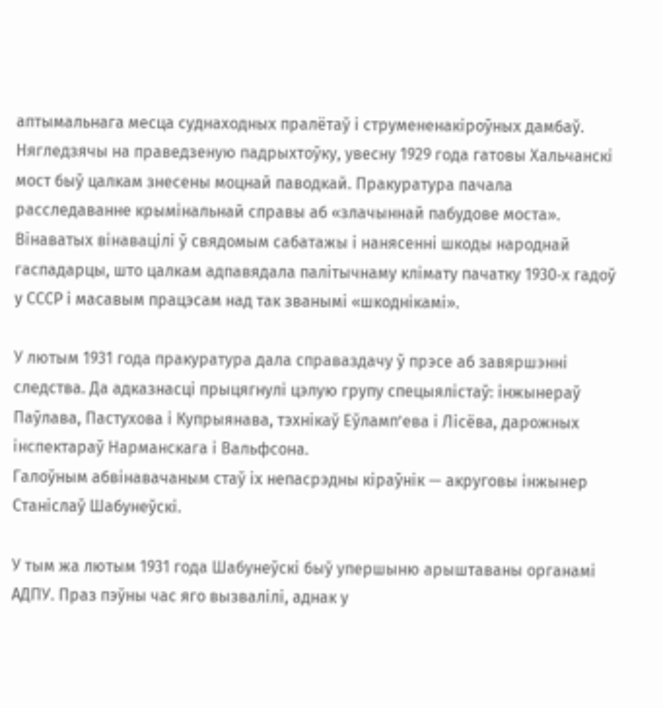аптымальнага месца суднаходных пралётаў і струмененакіроўных дамбаў.
Нягледзячы на праведзеную падрыхтоўку, увесну 1929 года гатовы Хальчанскі мост быў цалкам знесены моцнай паводкай. Пракуратура пачала расследаванне крымінальнай справы аб «злачыннай пабудове моста». Вінаватых вінавацілі ў свядомым сабатажы і нанясенні шкоды народнай гаспадарцы, што цалкам адпавядала палітычнаму клімату пачатку 1930‑х гадоў у СССР і масавым працэсам над так званымі «шкоднікамі».

У лютым 1931 года пракуратура дала справаздачу ў прэсе аб завяршэнні следства. Да адказнасці прыцягнулі цэлую групу спецыялістаў: інжынераў Паўлава, Пастухова і Купрыянава, тэхнікаў Еўламп’ева і Лісёва, дарожных інспектараў Нарманскага і Вальфсона.
Галоўным абвінавачаным стаў іх непасрэдны кіраўнік — акруговы інжынер Станіслаў Шабунеўскі.

У тым жа лютым 1931 года Шабунеўскі быў упершыню арыштаваны органамі АДПУ. Праз пэўны час яго вызвалілі, аднак у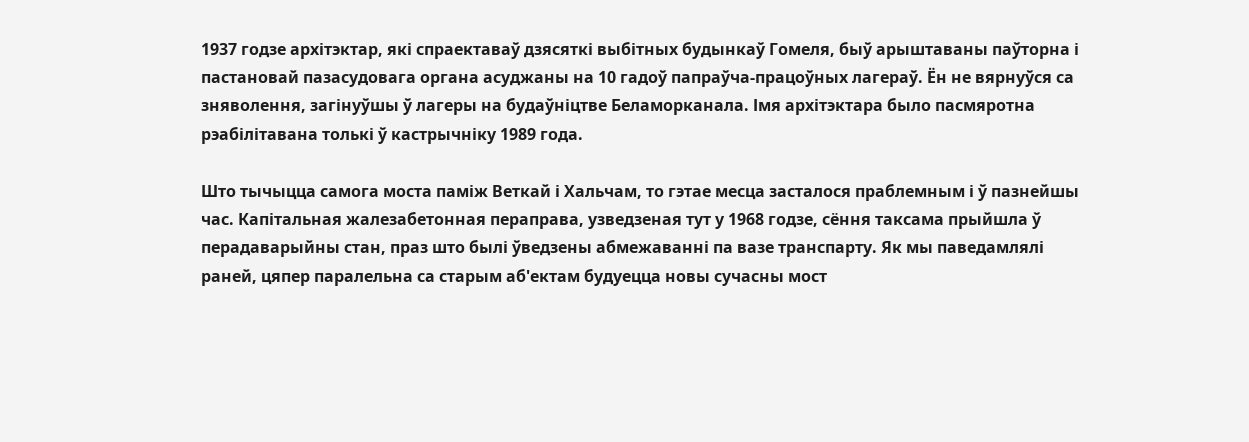1937 годзе архітэктар, які спраектаваў дзясяткі выбітных будынкаў Гомеля, быў арыштаваны паўторна і пастановай пазасудовага органа асуджаны на 10 гадоў папраўча-працоўных лагераў. Ён не вярнуўся са зняволення, загінуўшы ў лагеры на будаўніцтве Беламорканала. Імя архітэктара было пасмяротна рэабілітавана толькі ў кастрычніку 1989 года.

Што тычыцца самога моста паміж Веткай і Хальчам, то гэтае месца засталося праблемным і ў пазнейшы час. Капітальная жалезабетонная пераправа, узведзеная тут у 1968 годзе, сёння таксама прыйшла ў перадаварыйны стан, праз што былі ўведзены абмежаванні па вазе транспарту. Як мы паведамлялі раней, цяпер паралельна са старым аб'ектам будуецца новы сучасны мост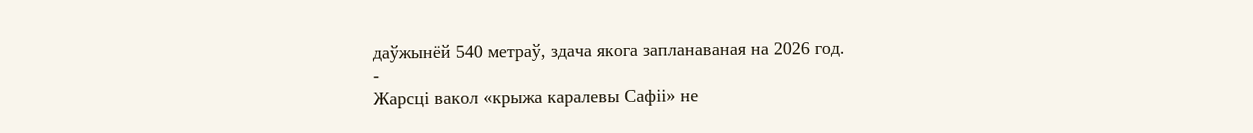даўжынёй 540 метраў, здача якога запланаваная на 2026 год.
-
Жарсці вакол «крыжа каралевы Сафіі» не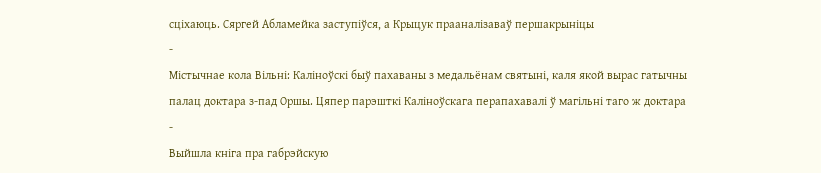сціхаюць. Сяргей Абламейка заступіўся, а Крыцук прааналізаваў першакрыніцы
-
Містычнае кола Вільні: Каліноўскі быў пахаваны з медальёнам святыні, каля якой вырас гатычны палац доктара з-пад Оршы. Цяпер парэшткі Каліноўскага перапахавалі ў магільні таго ж доктара
-
Выйшла кніга пра габрэйскую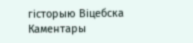гісторыю Віцебска
Каментары